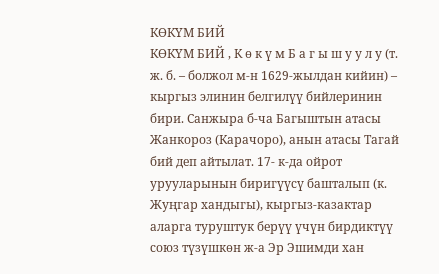КӨКҮМ БИЙ
КӨКҮМ БИЙ , К ө к ү м Б а г ы ш у у л у (т. ж. б. – болжол м-н 1629-жылдан кийин) – кыргыз элинин белгилүү бийлеринин бири. Санжыра б-ча Багыштын атасы Жанкороз (Карачоро), анын атасы Тагай бий деп айтылат. 17- к-да ойрот урууларынын биригүүсү башталып (к. Жуңгар хандыгы), кыргыз-казактар аларга туруштук берүү үчүн бирдиктүү союз түзүшкөн ж-а Эр Эшимди хан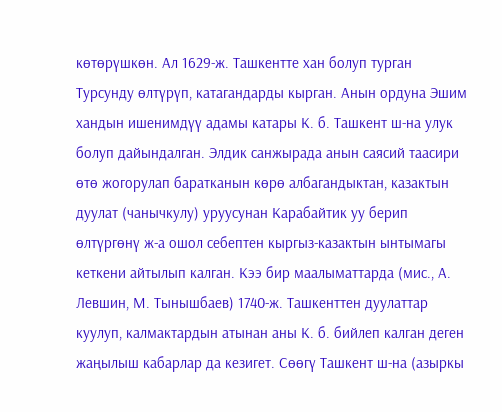көтөрүшкөн. Ал 1629-ж. Ташкентте хан болуп турган Турсунду өлтүрүп, катагандарды кырган. Анын ордуна Эшим хандын ишенимдүү адамы катары К. б. Ташкент ш-на улук болуп дайындалган. Элдик санжырада анын саясий таасири өтө жогорулап баратканын көрө албагандыктан, казактын дуулат (чанычкулу) уруусунан Карабайтик уу берип өлтүргөнү ж-а ошол себептен кыргыз-казактын ынтымагы кеткени айтылып калган. Кээ бир маалыматтарда (мис., А. Левшин, М. Тынышбаев) 1740-ж. Ташкенттен дуулаттар куулуп, калмактардын атынан аны К. б. бийлеп калган деген жаңылыш кабарлар да кезигет. Сөөгү Ташкент ш-на (азыркы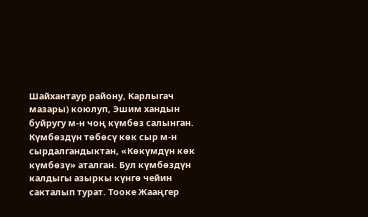Шайхантаур району, Карлыгач мазары) коюлуп, Эшим хандын буйругу м-н чоң күмбөз салынган. Күмбөздүн төбөсү көк сыр м-н сырдалгандыктан, «Көкүмдүн көк күмбөзү» аталган. Бул күмбөздүн калдыгы азыркы күнгө чейин сакталып турат. Тооке Жааңгер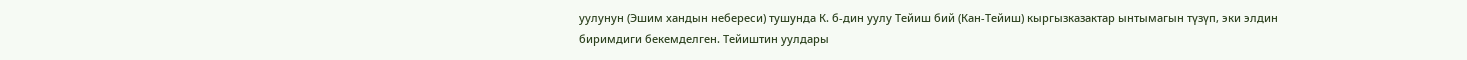уулунун (Эшим хандын небереси) тушунда К. б-дин уулу Тейиш бий (Кан-Тейиш) кыргызказактар ынтымагын түзүп, эки элдин биримдиги бекемделген. Тейиштин уулдары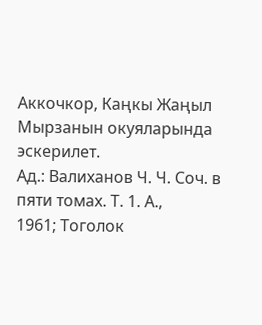Аккочкор, Каңкы Жаңыл Мырзанын окуяларында эскерилет.
Ад.: Валиханов Ч. Ч. Соч. в пяти томах. Т. 1. А.,
1961; Тоголок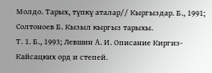Молдо. Тарых, түпкү аталар// Кыргыздар. Б., 1991; Солтоноев Б. Кызыл кыргыз тарыхы.
Т. 1. Б., 1993; Левшин А. И. Описание Киргиз-Кайсацких орд и степей.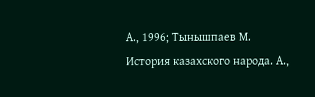А., 1996; Тынышпаев М. История казахского народа. А.,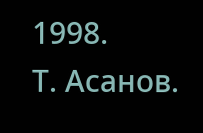1998.
Т. Асанов.